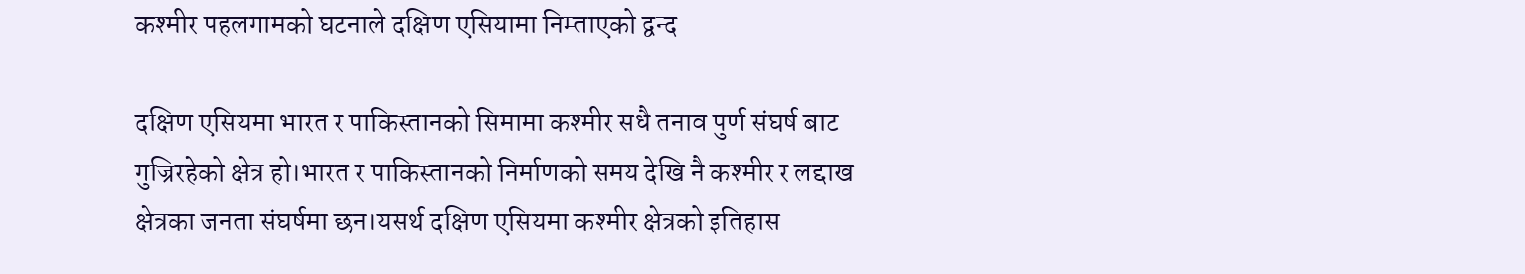कश्मीर पहलगामको घटनाले दक्षिण एसियामा निम्ताएको द्वन्द

दक्षिण एसियमा भारत र पाकिस्तानको सिमामा कश्मीर सधै तनाव पुर्ण संघर्ष बाट गुज्रिरहेको क्षेत्र हो।भारत र पाकिस्तानको निर्माणको समय देखि नै कश्मीर र लद्दाख क्षेत्रका जनता संघर्षमा छन।यसर्थ दक्षिण एसियमा कश्मीर क्षेत्रको इतिहास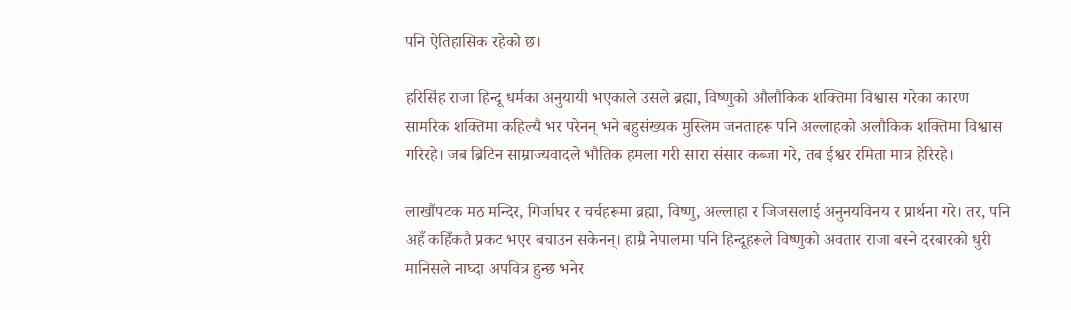पनि ऐतिहासिक रहेको छ।

हरिसिंह राजा हिन्दू धर्मका अनुयायी भएकाले उसले ब्रह्मा, विष्णुको औलौकिक शक्तिमा विश्वास गरेका कारण सामरिक शक्तिमा कहिल्यै भर परेनन् भने बहुसंख्यक मुस्लिम जनताहरू पनि अल्लाहको अलौकिक शक्तिमा विश्वास गरिरहे। जब ब्रिटिन साम्राज्यवादले भौतिक हमला गरी सारा संसार कब्जा गरे, तब ईश्वर रमिता मात्र हेरिरहे।

लाखौंपटक मठ मन्दिर, गिर्जाघर र चर्चहरूमा व्रह्मा, विष्णु, अल्लाहा र जिजसलाई अनुनयविनय र प्रार्थना गरे। तर, पनि अहँ कहिँकतै प्रकट भएर बचाउन सकेनन्। हाम्रै नेपालमा पनि हिन्दूहरूले विष्णुको अवतार राजा बस्ने दरबारको धुरी मानिसले नाघ्दा अपवित्र हुन्छ भनेर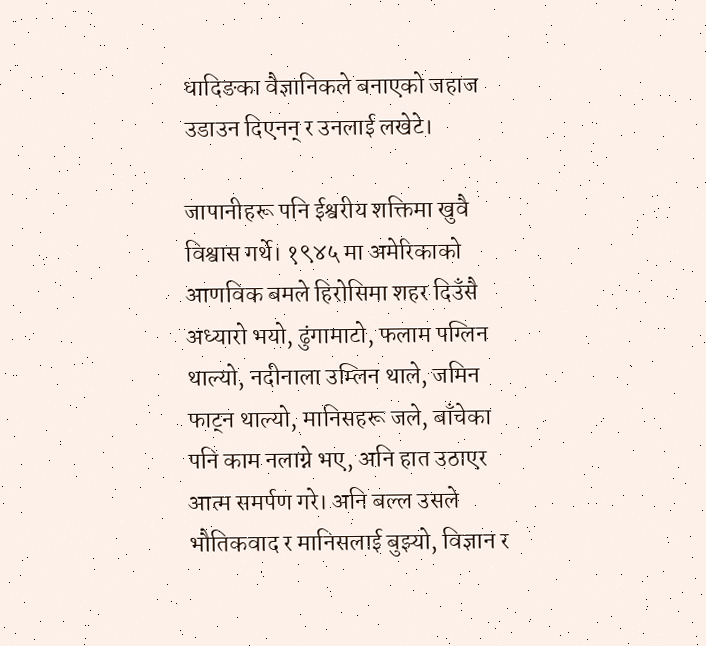धादिङका वैज्ञानिकले बनाएको जहाज उडाउन दिएनन् र उनलाई लखेटे।

जापानीहरू पनि ईश्वरीय शक्तिमा खुवै विश्वास गर्थे। १९४५ मा अमेरिकाको आणविक बमले हिरोसिमा शहर दिउँसै अध्यारो भयो, ढुंगामाटो, फलाम पग्लिन थाल्यो, नदीनाला उम्लिन थाले, जमिन फाट्न थाल्यो, मानिसहरू जले, बाँचेका पनि काम नलाग्ने भए, अनि हात उठाएर आत्म समर्पण गरे। अनि बल्ल उसले भौतिकवाद र मानिसलाई बुझ्यो, विज्ञान र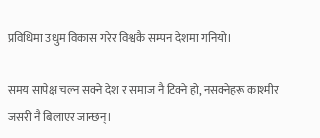प्रविधिमा उधुम विकास गरेर विश्वकै सम्पन देशमा गनियो।

समय सापेक्ष चल्न सक्ने देश र समाज नै टिक्ने हो, नसक्नेहरू काश्मीर जसरी नै बिलाएर जान्छन्।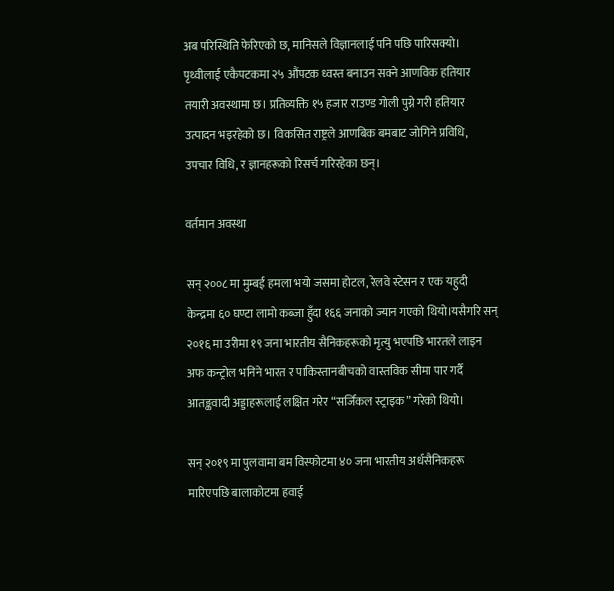अब परिस्थिति फेरिएको छ, मानिसले विज्ञानलाई पनि पछि पारिसक्यो। पृथ्वीलाई एकैपटकमा २५ औंपटक ध्वस्त बनाउन सक्ने आणविक हतियार तयारी अवस्थामा छ। प्रतिव्यक्ति १५ हजार राउण्ड गोली पुग्ने गरी हतियार उत्पादन भइरहेको छ। विकसित राष्ट्रले आणबिक बमबाट जोगिने प्रविधि, उपचार विधि, र ज्ञानहरूको रिसर्च गरिरहेका छन्।

वर्तमान अवस्था

सन् २००८ मा मुम्बई हमला भयो जसमा होटल, रेलवे स्टेसन र एक यहुदी केन्द्रमा ६० घण्टा लामो कब्जा हुँदा १६६ जनाको ज्यान गएको थियो।यसैगरि सन् २०१६ मा उरीमा १९ जना भारतीय सैनिकहरूको मृत्यु भएपछि भारतले लाइन अफ कन्ट्रोल भनिने भारत र पाकिस्तानबीचको वास्तविक सीमा पार गर्दै आतङ्कवादी अड्डाहरूलाई लक्षित गरेर “सर्जिकल स्ट्राइक” गरेको थियो।

सन् २०१९ मा पुलवामा बम विस्फोटमा ४० जना भारतीय अर्धसैनिकहरू मारिएपछि बालाकोटमा हवाई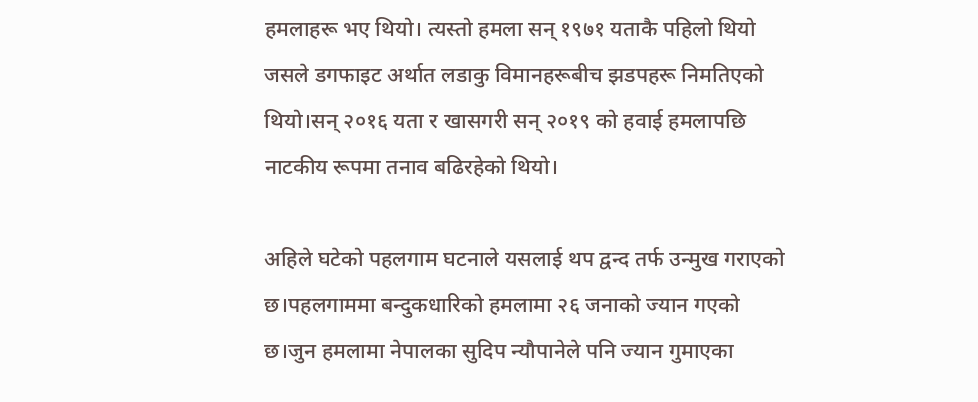हमलाहरू भए थियो। त्यस्तो हमला सन् १९७१ यताकै पहिलो थियो जसले डगफाइट अर्थात लडाकु विमानहरूबीच झडपहरू निमतिएको थियो।सन् २०१६ यता र खासगरी सन् २०१९ को हवाई हमलापछि नाटकीय रूपमा तनाव बढिरहेको थियो।

अहिले घटेको पहलगाम घटनाले यसलाई थप द्वन्द तर्फ उन्मुख गराएको छ।पहलगाममा बन्दुकधारिको हमलामा २६ जनाको ज्यान गएको छ।जुन हमलामा नेपालका सुदिप न्यौपानेले पनि ज्यान गुमाएका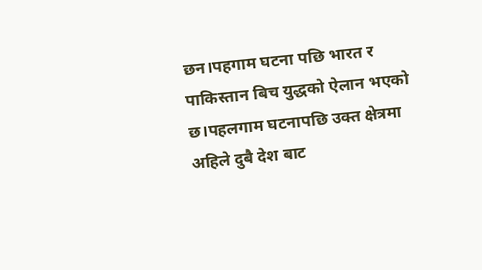छन।पहगाम घटना पछि भारत र पाकिस्तान बिच युद्धको ऐलान भएको छ।पहलगाम घटनापछि उक्त क्षेत्रमा अहिले दुबै देश बाट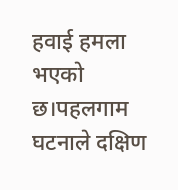हवाई हमला भएको छ।पहलगाम घटनाले दक्षिण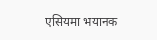एसियमा भयानक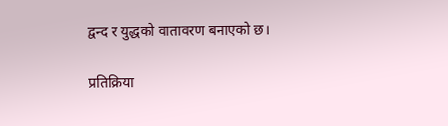द्वन्द र युद्धको वातावरण बनाएको छ।

प्रतिक्रिया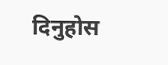दिनुहोस